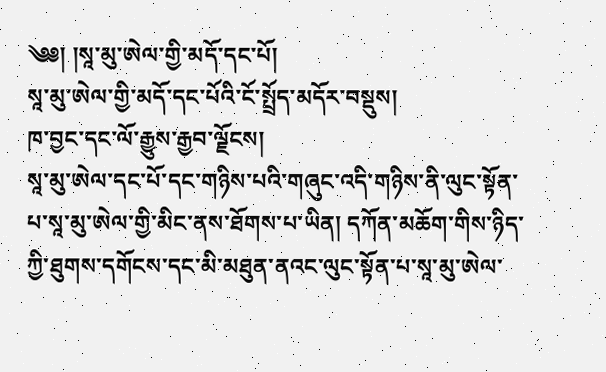༄༅། །སཱ་མུ་ཨེལ་གྱི་མདོ་དང་པོ།
སཱ་མུ་ཨེལ་གྱི་མདོ་དང་པོའི་ངོ་སྤྲོད་མདོར་བསྡུས།
ཁ་བྱང་དང་ལོ་རྒྱུས་རྒྱབ་ལྗོངས།
སཱ་མུ་ཨེལ་དང་པོ་དང་གཉིས་པའི་གཞུང་འདི་གཉིས་ནི་ལུང་སྟོན་པ་སཱ་མུ་ཨེལ་གྱི་མིང་ནས་ཐོགས་པ་ཡིན། དཀོན་མཆོག་གིས་ཉིད་ཀྱི་ཐུགས་དགོངས་དང་མི་མཐུན་ནའང་ལུང་སྟོན་པ་སཱ་མུ་ཨེལ་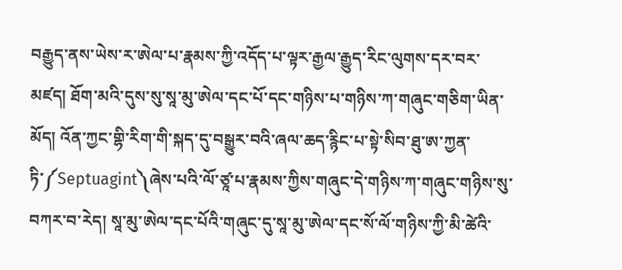བརྒྱུད་ནས་ཡེས་ར་ཨེལ་པ་རྣམས་ཀྱི་འདོད་པ་ལྟར་རྒྱལ་རྒྱུད་རིང་ལུགས་དར་བར་མཛད། ཐོག་མའི་དུས་སུ་སཱ་མུ་ཨེལ་དང་པོ་དང་གཉིས་པ་གཉིས་ཀ་གཞུང་གཅིག་ཡིན་མོད། འོན་ཀྱང་གྷི་རིག་གི་སྐད་དུ་བསྒྱུར་བའི་ཞལ་ཆད་རྙིང་པ་སྟེ་སིབ་ཐུ་ཨ་ཀྱན་ཏི་༼Septuagint༽ཞེས་པའི་ལོ་ཙཱ་པ་རྣམས་ཀྱིས་གཞུང་དེ་གཉིས་ཀ་གཞུང་གཉིས་སུ་བཀར་བ་རེད། སཱ་མུ་ཨེལ་དང་པོའི་གཞུང་དུ་སཱ་མུ་ཨེལ་དང་སོ་ལོ་གཉིས་ཀྱི་མི་ཚེའི་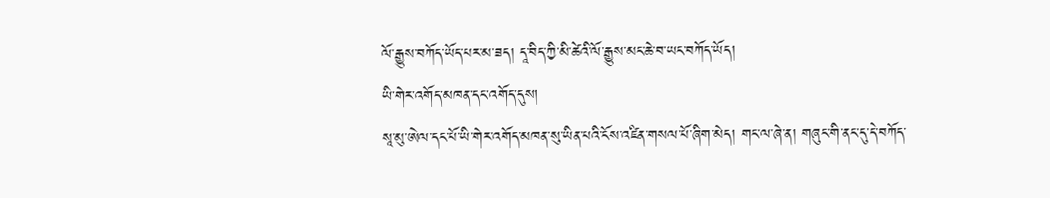ལོ་རྒྱུས་བཀོད་ཡོད་པར་མ་ཟད། དཱ་བིད་ཀྱི་མི་ཚེའི་ལོ་རྒྱུས་མང་ཆེ་བ་ཡང་བཀོད་ཡོད།
ཡི་གེར་འགོད་མཁན་དང་འགོད་དུས།
སཱ་མུ་ཨེལ་དང་པོ་ཡི་གེར་འགོད་མཁན་སུ་ཡིན་པའི་ངོས་འཛིན་གསལ་པོ་ཞིག་མེད། གང་ལ་ཞེ་ན། གཞུང་གི་ནང་དུ་དེ་བཀོད་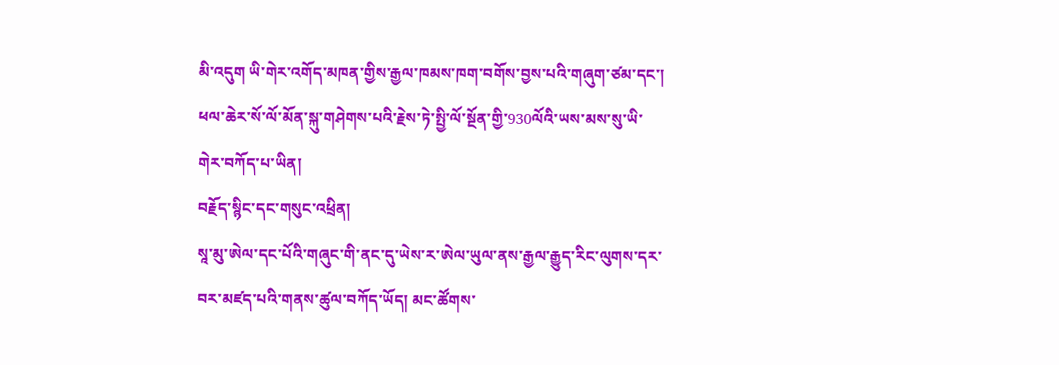མི་འདུག ཡི་གེར་འགོད་མཁན་གྱིས་རྒྱལ་ཁམས་ཁག་བགོས་བྱས་པའི་གཞུག་ཙམ་དང་། ཕལ་ཆེར་སོ་ལོ་མོན་སྐུ་གཤེགས་པའི་རྗེས་ཏེ་སྤྱི་ལོ་སྔོན་གྱི་930ལོའི་ཡས་མས་སུ་ཡི་གེར་བཀོད་པ་ཡིན།
བརྗོད་སྙིང་དང་གསུང་འཕྲིན།
སཱ་མུ་ཨེལ་དང་པོའི་གཞུང་གི་ནང་དུ་ཡེས་ར་ཨེལ་ཡུལ་ནས་རྒྱལ་རྒྱུད་རིང་ལུགས་དར་བར་མཛད་པའི་གནས་ཚུལ་བཀོད་ཡོད། མང་ཚོགས་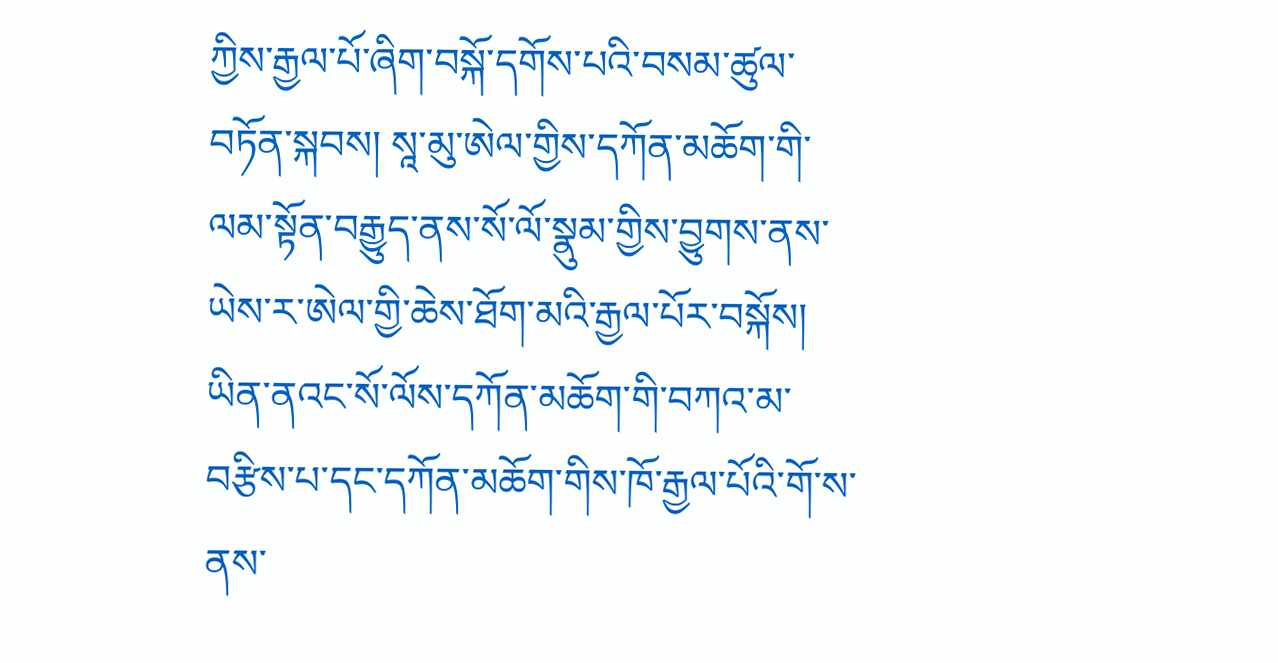ཀྱིས་རྒྱལ་པོ་ཞིག་བསྐོ་དགོས་པའི་བསམ་ཚུལ་བཏོན་སྐབས། སཱ་མུ་ཨེལ་གྱིས་དཀོན་མཆོག་གི་ལམ་སྟོན་བརྒྱུད་ནས་སོ་ལོ་སྣུམ་གྱིས་བྱུགས་ནས་ཡེས་ར་ཨེལ་གྱི་ཆེས་ཐོག་མའི་རྒྱལ་པོར་བསྐོས། ཡིན་ནའང་སོ་ལོས་དཀོན་མཆོག་གི་བཀའ་མ་བརྩིས་པ་དང་དཀོན་མཆོག་གིས་ཁོ་རྒྱལ་པོའི་གོ་ས་ནས་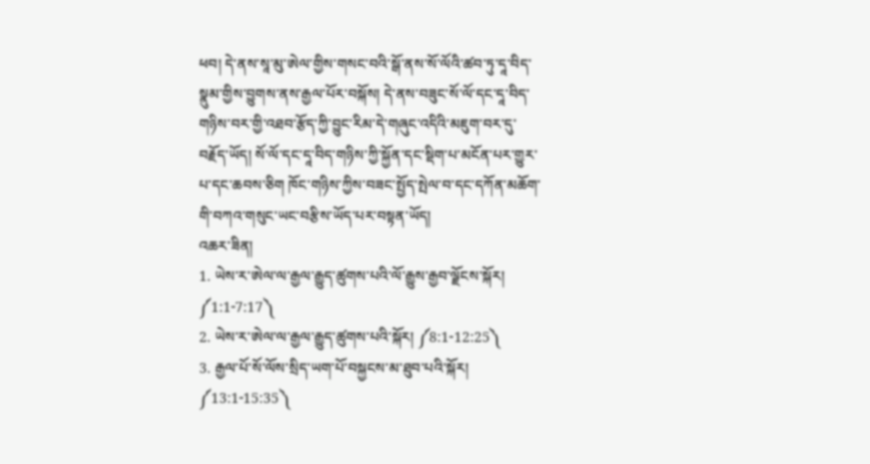ཕབ། དེ་ནས་སཱ་མུ་ཨེལ་གྱིས་གསང་བའི་སྒོ་ནས་སོ་ལོའི་ཚབ་ཏུ་དཱ་བིད་སྣུམ་གྱིས་བྱུགས་ནས་རྒྱལ་པོར་བསྐོས། དེ་ནས་བཟུང་སོ་ལོ་དང་དཱ་བིད་གཉིས་བར་གྱི་འཐབ་རྩོད་ཀྱི་བྱུང་རིམ་དེ་གཞུང་འདིའི་མཇུག་བར་དུ་བརྗོད་ཡོད། སོ་ལོ་དང་དཱ་བིད་གཉིས་ཀྱི་སྐྱོན་དང་སྡིག་པ་མངོན་པར་གྱུར་པ་དང་ཆབས་ཅིག ཁོང་གཉིས་ཀྱིས་བཟང་སྤྱོད་སྤེལ་བ་དང་དཀོན་མཆོག་གི་བཀའ་གསུང་ཡང་བརྩིས་ཡོད་པར་བསྟན་ཡོད།
འཆར་ཟིན།
1. ཡེས་ར་ཨེལ་ལ་རྒྱལ་རྒྱུད་ཚུགས་པའི་ལོ་རྒྱུས་རྒྱབ་ལྗོངས་སྐོར། ༼1:1-7:17༽
2. ཡེས་ར་ཨེལ་ལ་རྒྱལ་རྒྱུད་ཚུགས་པའི་སྐོར། ༼8:1-12:25༽
3. རྒྱལ་པོ་སོ་ལོས་སྲིད་ཡག་པོ་བསྐྱངས་མ་ཐུབ་པའི་སྐོར། ༼13:1-15:35༽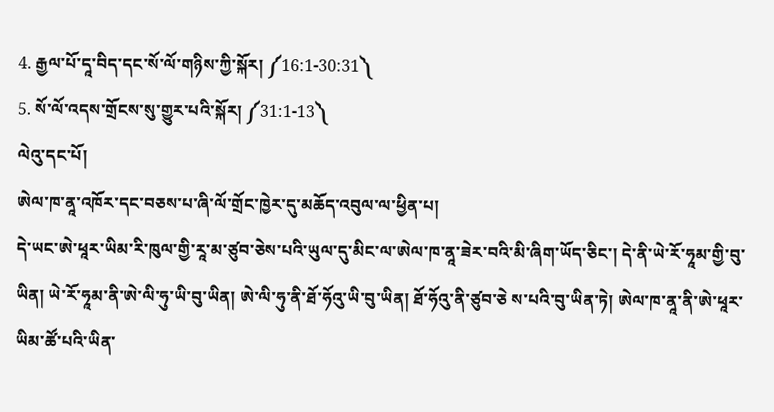4. རྒྱལ་པོ་དཱ་བིད་དང་སོ་ལོ་གཉིས་ཀྱི་སྐོར། ༼16:1-30:31༽
5. སོ་ལོ་འདས་གྲོངས་སུ་གྱུར་པའི་སྐོར། ༼31:1-13༽
ལེའུ་དང་པོ།
ཨེལ་ཁ་ནཱ་འཁོར་དང་བཅས་པ་ཞི་ལོ་གྲོང་ཁྱེར་དུ་མཆོད་འབུལ་ལ་ཕྱིན་པ།
དེ་ཡང་ཨེ་ཕཱར་ཡིམ་རི་ཁུལ་གྱི་རཱ་མ་ཙུབ་ཅེས་པའི་ཡུལ་དུ་མིང་ལ་ཨེལ་ཁ་ནཱ་ཟེར་བའི་མི་ཞིག་ཡོད་ཅིང་། དེ་ནི་ཡེ་རོ་ཧཱམ་གྱི་བུ་ཡིན། ཡེ་རོ་ཧཱམ་ནི་ཨེ་ལི་ཧུ་ཡི་བུ་ཡིན། ཨེ་ལི་ཧུ་ནི་ཐོ་ཧོའུ་ཡི་བུ་ཡིན། ཐོ་ཧོའུ་ནི་ཙུབ་ཅེ ས་པའི་བུ་ཡིན་ཏེ། ཨེལ་ཁ་ནཱ་ནི་ཨེ་ཕཱར་ཡིམ་ཚོ་པའི་ཡིན་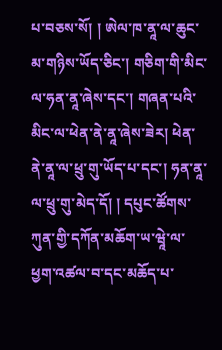པ་བཅས་སོ། ། ཨེལ་ཁ་ནཱ་ལ་ཆུང་མ་གཉིས་ཡོད་ཅིང་། གཅིག་གི་མིང་ལ་ཧན་ནཱ་ཞེས་དང་། གཞན་པའི་མིང་ལ་ཕེན་ནེ་ནཱ་ཞེས་ཟེར། ཕེན་ནེ་ནཱ་ལ་ཕྲུ་གུ་ཡོད་པ་དང་། ཧན་ནཱ་ལ་ཕྲུ་གུ་མེད་དོ། ། དཔུང་ཚོགས་ཀུན་གྱི་དཀོན་མཆོག་ཡ་ཝཱེ་ལ་ཕྱག་འཚལ་བ་དང་མཆོད་པ་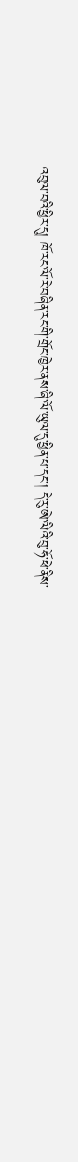འབུལ་བའི་ཕྱིར་དུ། ཁོ་རང་ལོ་རེ་བཞིན་རང་གི་གྲོང་ཁྱེར་ནས་ཞི་ལོ་ཡུལ་དུ་ཕྱིན་པ་དང་། དེ་རུ་ཨེ་ལིའི་བུ་ཧོ་ཕེ་ནིས་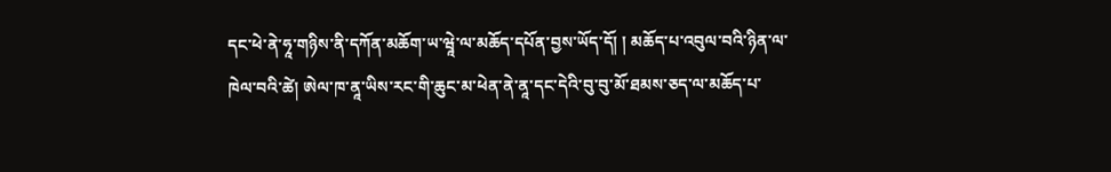དང་ཕེ་ནེ་ཧཱ་གཉིས་ནི་དཀོན་མཆོག་ཡ་ཝཱེ་ལ་མཆོད་དཔོན་བྱས་ཡོད་དོ། ། མཆོད་པ་འབུལ་བའི་ཉིན་ལ་ཁེལ་བའི་ཚེ། ཨེལ་ཁ་ནཱ་ཡིས་རང་གི་ཆུང་མ་ཕེན་ནེ་ནཱ་དང་དེའི་བུ་བུ་མོ་ཐམས་ཅད་ལ་མཆོད་པ་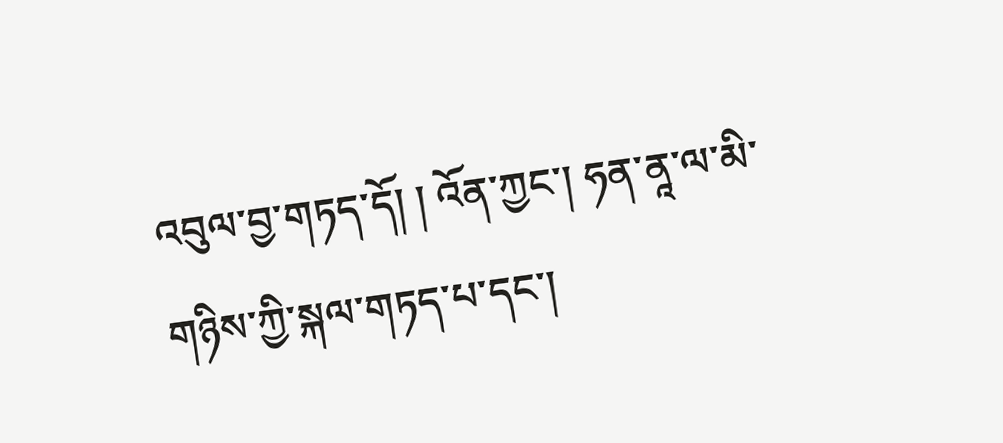འབུལ་བྱ་གཏད་དོ། ། འོན་ཀྱང་། ཧན་ནཱ་ལ་མི་གཉིས་ཀྱི་སྐལ་གཏད་པ་དང་།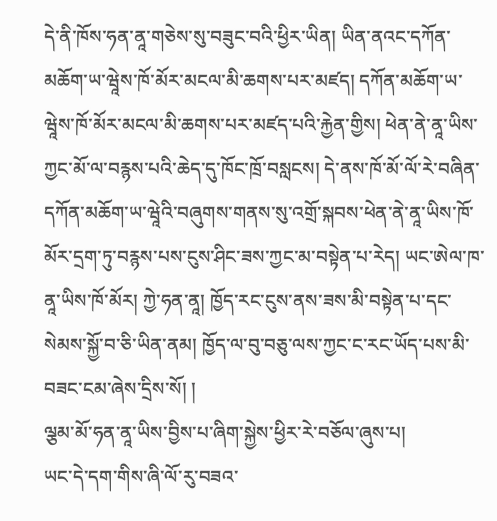དེ་ནི་ཁོས་ཧན་ནཱ་གཅེས་སུ་བཟུང་བའི་ཕྱིར་ཡིན། ཡིན་ནའང་དཀོན་མཆོག་ཡ་ཝཱེས་ཁོ་མོར་མངལ་མི་ཆགས་པར་མཛད། དཀོན་མཆོག་ཡ་ཝཱེས་ཁོ་མོར་མངལ་མི་ཆགས་པར་མཛད་པའི་རྐྱེན་གྱིས། ཕེན་ནེ་ནཱ་ཡིས་ཀྱང་མོ་ལ་བརྙས་པའི་ཆེད་དུ་ཁོང་ཁྲོ་བསླངས། དེ་ནས་ཁོ་མོ་ལོ་རེ་བཞིན་དཀོན་མཆོག་ཡ་ཝཱེའི་བཞུགས་གནས་སུ་འགྲོ་སྐབས་ཕེན་ནེ་ནཱ་ཡིས་ཁོ་མོར་དྲག་ཏུ་བརྙས་པས་ངུས་ཤིང་ཟས་ཀྱང་མ་བསྟེན་པ་རེད། ཡང་ཨེལ་ཁ་ནཱ་ཡིས་ཁོ་མོར། ཀྱེ་ཧན་ནཱ། ཁྱོད་རང་ངུས་ནས་ཟས་མི་བསྟེན་པ་དང་སེམས་སྐྱོ་བ་ཅི་ཡིན་ནམ། ཁྱོད་ལ་བུ་བཅུ་ལས་ཀྱང་ང་རང་ཡོད་པས་མི་བཟང་ངམ་ཞེས་དྲིས་སོ། །
ལྕམ་མོ་ཧན་ནཱ་ཡིས་བྱིས་པ་ཞིག་སྐྱེས་ཕྱིར་རེ་བཅོལ་ཞུས་པ།
ཡང་དེ་དག་གིས་ཞི་ལོ་རུ་བཟའ་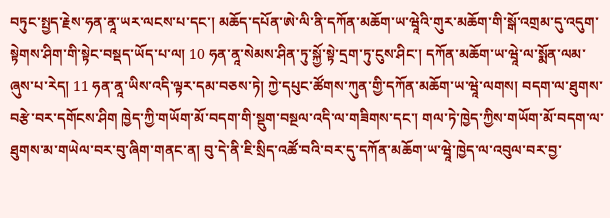བཏུང་སྤྱད་རྗེས་ཧན་ནཱ་ཡར་ལངས་པ་དང་། མཆོད་དཔོན་ཨེ་ལི་ནི་དཀོན་མཆོག་ཡ་ཝཱེའི་གུར་མཆོག་གི་སྒོ་འགྲམ་དུ་འདུག་སྟེགས་ཤིག་གི་སྟེང་བསྡད་ཡོད་པ་ལ། 10 ཧན་ནཱ་སེམས་ཤིན་ཏུ་སྐྱོ་སྟེ་དྲག་ཏུ་ངུས་ཤིང་། དཀོན་མཆོག་ཡ་ཝཱེ་ལ་སྨོན་ལམ་ཞུས་པ་རེད། 11 ཧན་ནཱ་ཡིས་འདི་ལྟར་དམ་བཅས་ཏེ། ཀྱེ་དཔུང་ཚོགས་ཀུན་གྱི་དཀོན་མཆོག་ཡ་ཝཱེ་ལགས། བདག་ལ་ཐུགས་བརྩེ་བར་དགོངས་ཤིག ཁྱེད་ཀྱི་གཡོག་མོ་བདག་གི་སྡུག་བསྔལ་འདི་ལ་གཟིགས་དང་། གལ་ཏེ་ཁྱེད་ཀྱིས་གཡོག་མོ་བདག་ལ་ཐུགས་མ་གཡེལ་བར་བུ་ཞིག་གནང་ན། བུ་དེ་ནི་ཇི་སྲིད་འཚོ་བའི་བར་དུ་དཀོན་མཆོག་ཡ་ཝཱེ་ཁྱེད་ལ་འབུལ་བར་བྱ་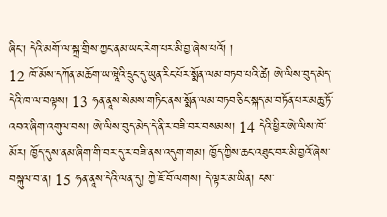ཞིང་། དེའི་མགོ་ལ་སྐྲ་གྲིས་ཀྱང་ནམ་ཡང་རེག་པར་མི་བྱ་ཞེས་པའོ། །
12 ཁོ་མོས་དཀོན་མཆོག་ཡ་ཝཱེའི་དྲུང་དུ་ཡུན་རིང་པོར་སྨོན་ལམ་བཏབ་པའི་ཚེ། ཨེ་ལིས་བུད་མེད་དེའི་ཁ་ལ་བལྟས། 13 ཧན་ནཱས་སེམས་གཏིང་ནས་སྨོན་ལམ་བཏབ་ཅིང་སྐད་མ་བཏོན་པར་མཆུ་ཏོ་འབའ་ཞིག་འགུལ་བས། ཨེ་ལིས་བུད་མེད་དེ་ནི་ར་བཟི་བར་བསམས། 14 དེའི་ཕྱིར་ཨེ་ལིས་ཁོ་མོར། ཁྱོད་དུས་ནམ་ཞིག་གི་བར་དུ་ར་བཟི་ནས་འདུག་གམ། ཁྱོད་ཀྱིས་ཆང་འཐུང་བར་མི་བྱའོ་ཞེས་བསྐུལ་བ་ན། 15 ཧན་ནཱས་དེའི་ལན་དུ། ཀྱེ་ཇོ་བོ་ལགས། དེ་ལྟར་མ་ཡིན། ངས་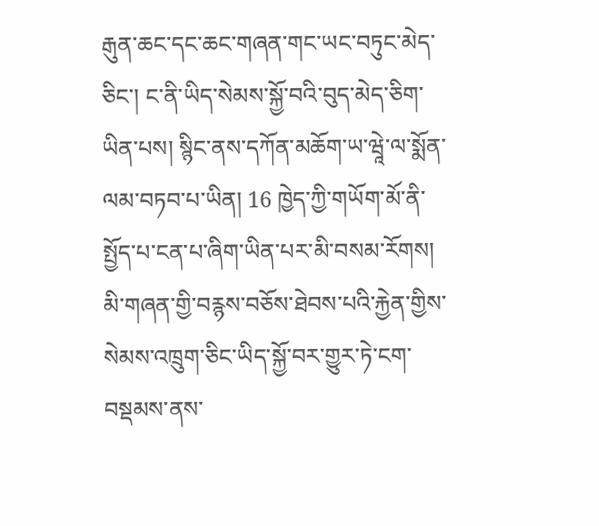རྒུན་ཆང་དང་ཆང་གཞན་གང་ཡང་བཏུང་མེད་ཅིང་། ང་ནི་ཡིད་སེམས་སྐྱོ་བའི་བུད་མེད་ཅིག་ཡིན་པས། སྙིང་ནས་དཀོན་མཆོག་ཡ་ཝཱེ་ལ་སྨོན་ལམ་བཏབ་པ་ཡིན། 16 ཁྱེད་ཀྱི་གཡོག་མོ་ནི་སྤྱོད་པ་ངན་པ་ཞིག་ཡིན་པར་མི་བསམ་རོགས། མི་གཞན་གྱི་བརྙས་བཅོས་ཐེབས་པའི་རྐྱེན་གྱིས་སེམས་འཁྲུག་ཅིང་ཡིད་སྐྱོ་བར་གྱུར་ཏེ་ངག་བསྡམས་ནས་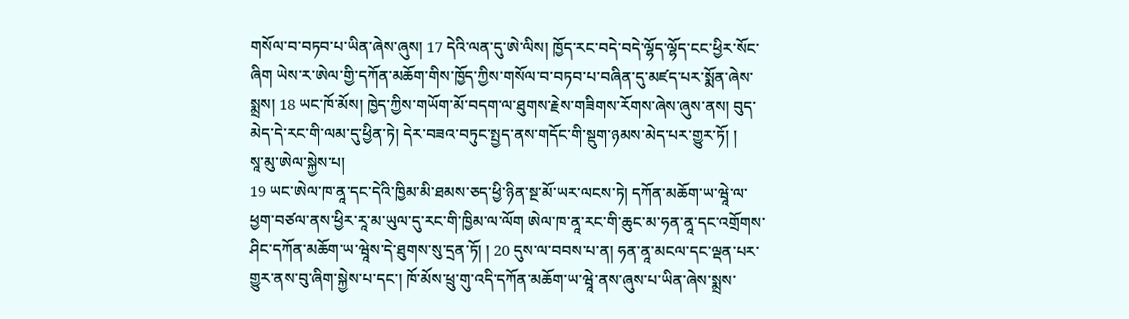གསོལ་བ་བཏབ་པ་ཡིན་ཞེས་ཞུས། 17 དེའི་ལན་དུ་ཨེ་ལིས། ཁྱོད་རང་བདེ་བདེ་ལྷོད་ལྷོད་ངང་ཕྱིར་སོང་ཞིག ཡེས་ར་ཨེལ་གྱི་དཀོན་མཆོག་གིས་ཁྱོད་ཀྱིས་གསོལ་བ་བཏབ་པ་བཞིན་དུ་མཛད་པར་སྨོན་ཞེས་སྨྲས། 18 ཡང་ཁོ་མོས། ཁྱེད་ཀྱིས་གཡོག་མོ་བདག་ལ་ཐུགས་རྗེས་གཟིགས་རོགས་ཞེས་ཞུས་ནས། བུད་མེད་དེ་རང་གི་ལམ་དུ་ཕྱིན་ཏེ། དེར་བཟའ་བཏུང་སྤྱད་ནས་གདོང་གི་སྡུག་ཉམས་མེད་པར་གྱུར་ཏོ། །
སཱ་མུ་ཨེལ་སྐྱེས་པ།
19 ཡང་ཨེལ་ཁ་ནཱ་དང་དེའི་ཁྱིམ་མི་ཐམས་ཅད་ཕྱི་ཉིན་སྔ་མོ་ཡར་ལངས་ཏེ། དཀོན་མཆོག་ཡ་ཝཱེ་ལ་ཕྱག་བཙལ་ནས་ཕྱིར་རཱ་མ་ཡུལ་དུ་རང་གི་ཁྱིམ་ལ་ལོག ཨེལ་ཁ་ནཱ་རང་གི་ཆུང་མ་ཧན་ནཱ་དང་འགྲོགས་ཤིང་དཀོན་མཆོག་ཡ་ཝཱེས་དེ་ཐུགས་སུ་དྲན་ཏོ། ། 20 དུས་ལ་བབས་པ་ན། ཧན་ནཱ་མངལ་དང་ལྡན་པར་གྱུར་ནས་བུ་ཞིག་སྐྱེས་པ་དང་། ཁོ་མོས་ཕྲུ་གུ་འདི་དཀོན་མཆོག་ཡ་ཝཱེ་ནས་ཞུས་པ་ཡིན་ཞེས་སྨྲས་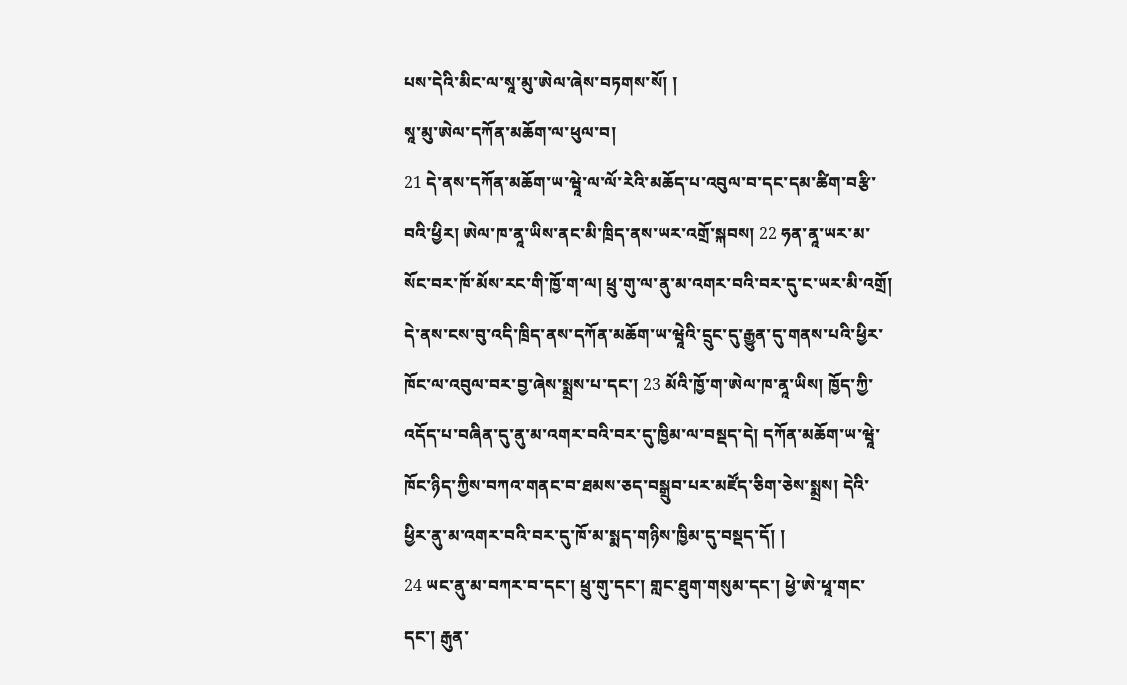པས་དེའི་མིང་ལ་སཱ་མུ་ཨེལ་ཞེས་བཏགས་སོ། །
སཱ་མུ་ཨེལ་དཀོན་མཆོག་ལ་ཕུལ་བ།
21 དེ་ནས་དཀོན་མཆོག་ཡ་ཝཱེ་ལ་ལོ་རེའི་མཆོད་པ་འབུལ་བ་དང་དམ་ཚིག་བརྩི་བའི་ཕྱིར། ཨེལ་ཁ་ནཱ་ཡིས་ནང་མི་ཁྲིད་ནས་ཡར་འགྲོ་སྐབས། 22 ཧན་ནཱ་ཡར་མ་སོང་བར་ཁོ་མོས་རང་གི་ཁྱོ་ག་ལ། ཕྲུ་གུ་ལ་ནུ་མ་འགར་བའི་བར་དུ་ང་ཡར་མི་འགྲོ། དེ་ནས་ངས་བུ་འདི་ཁྲིད་ནས་དཀོན་མཆོག་ཡ་ཝཱེའི་དྲུང་དུ་རྒྱུན་དུ་གནས་པའི་ཕྱིར་ཁོང་ལ་འབུལ་བར་བྱ་ཞེས་སྨྲས་པ་དང་། 23 མོའི་ཁྱོ་ག་ཨེལ་ཁ་ནཱ་ཡིས། ཁྱོད་ཀྱི་འདོད་པ་བཞིན་དུ་ནུ་མ་འགར་བའི་བར་དུ་ཁྱིམ་ལ་བསྡད་དེ། དཀོན་མཆོག་ཡ་ཝཱེ་ཁོང་ཉིད་ཀྱིས་བཀའ་གནང་བ་ཐམས་ཅད་བསྒྲུབ་པར་མཛོད་ཅིག་ཅེས་སྨྲས། དེའི་ཕྱིར་ནུ་མ་འགར་བའི་བར་དུ་ཁོ་མ་སྨད་གཉིས་ཁྱིམ་དུ་བསྡད་དོ། །
24 ཡང་ནུ་མ་བཀར་བ་དང་། ཕྲུ་གུ་དང་། གླང་ཐུག་གསུམ་དང་། ཕྱེ་ཨེ་ཕཱ་གང་དང་། རྒུན་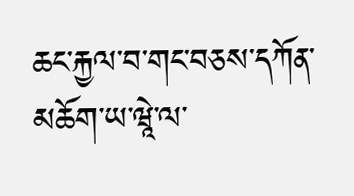ཆང་རྐྱལ་བ་གང་བཅས་དཀོན་མཆོག་ཡ་ཝཱེ་ལ་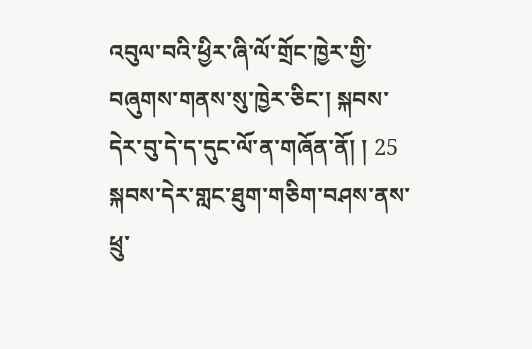འབུལ་བའི་ཕྱིར་ཞི་ལོ་གྲོང་ཁྱེར་གྱི་བཞུགས་གནས་སུ་ཁྱེར་ཅིང་། སྐབས་དེར་བུ་དེ་ད་དུང་ལོ་ན་གཞོན་ནོ། ། 25 སྐབས་དེར་གླང་ཐུག་གཅིག་བཤས་ནས་ཕྲུ་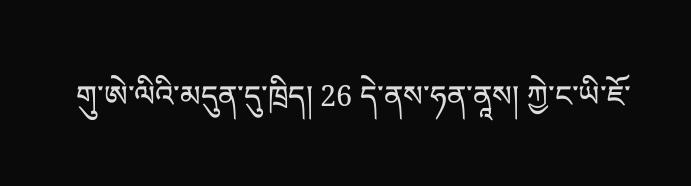གུ་ཨེ་ལིའི་མདུན་དུ་ཁྲིད། 26 དེ་ནས་ཧན་ནཱས། ཀྱེ་ང་ཡི་ཇོ་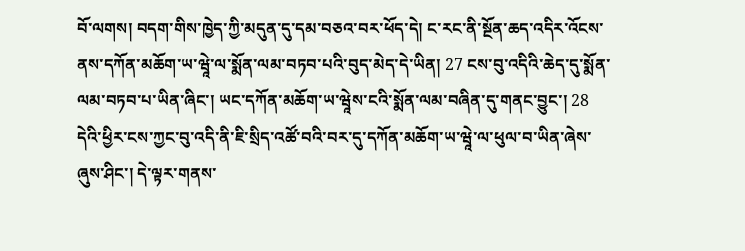བོ་ལགས། བདག་གིས་ཁྱེད་ཀྱི་མདུན་དུ་དམ་བཅའ་བར་ཕོད་དེ། ང་རང་ནི་སྔོན་ཆད་འདིར་འོངས་ནས་དཀོན་མཆོག་ཡ་ཝཱེ་ལ་སྨོན་ལམ་བཏབ་པའི་བུད་མེད་དེ་ཡིན། 27 ངས་བུ་འདིའི་ཆེད་དུ་སྨོན་ལམ་བཏབ་པ་ཡིན་ཞིང་། ཡང་དཀོན་མཆོག་ཡ་ཝཱེས་ངའི་སྨོན་ལམ་བཞིན་དུ་གནང་བྱུང་། 28 དེའི་ཕྱིར་ངས་ཀྱང་བུ་འདི་ནི་ཇི་སྲིད་འཚོ་བའི་བར་དུ་དཀོན་མཆོག་ཡ་ཝཱེ་ལ་ཕུལ་བ་ཡིན་ཞེས་ཞུས་ཤིང་། དེ་ལྟར་གནས་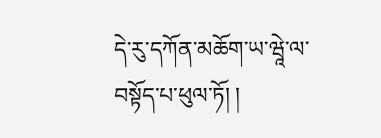དེ་རུ་དཀོན་མཆོག་ཡ་ཝཱེ་ལ་བསྟོད་པ་ཕུལ་ཏོ། །